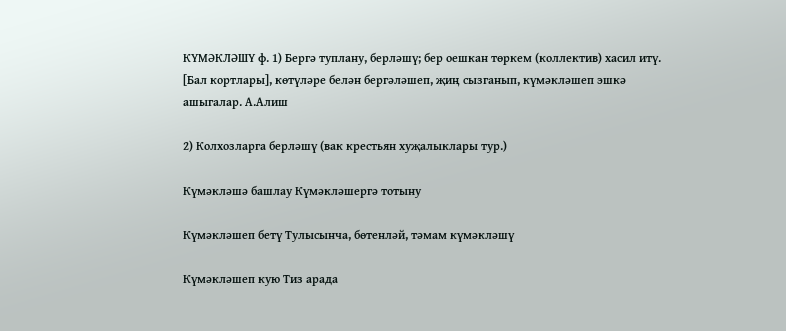КҮМӘКЛӘШҮ ф. 1) Бергә туплану, берләшү; бер оешкан төркем (коллектив) хасил итү. [Бал кортлары], көтүләре белән бергәләшеп, җиң сызганып, күмәкләшеп эшкә ашыгалар. А.Алиш

2) Колхозларга берләшү (вак крестьян хуҗалыклары тур.)

Күмәкләшә башлау Күмәкләшергә тотыну

Күмәкләшеп бетү Тулысынча, бөтенләй, тәмам күмәкләшү

Күмәкләшеп кую Тиз арада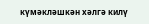күмәкләшкән хәлгә килү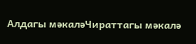Алдагы мәкаләЧираттагы мәкалә